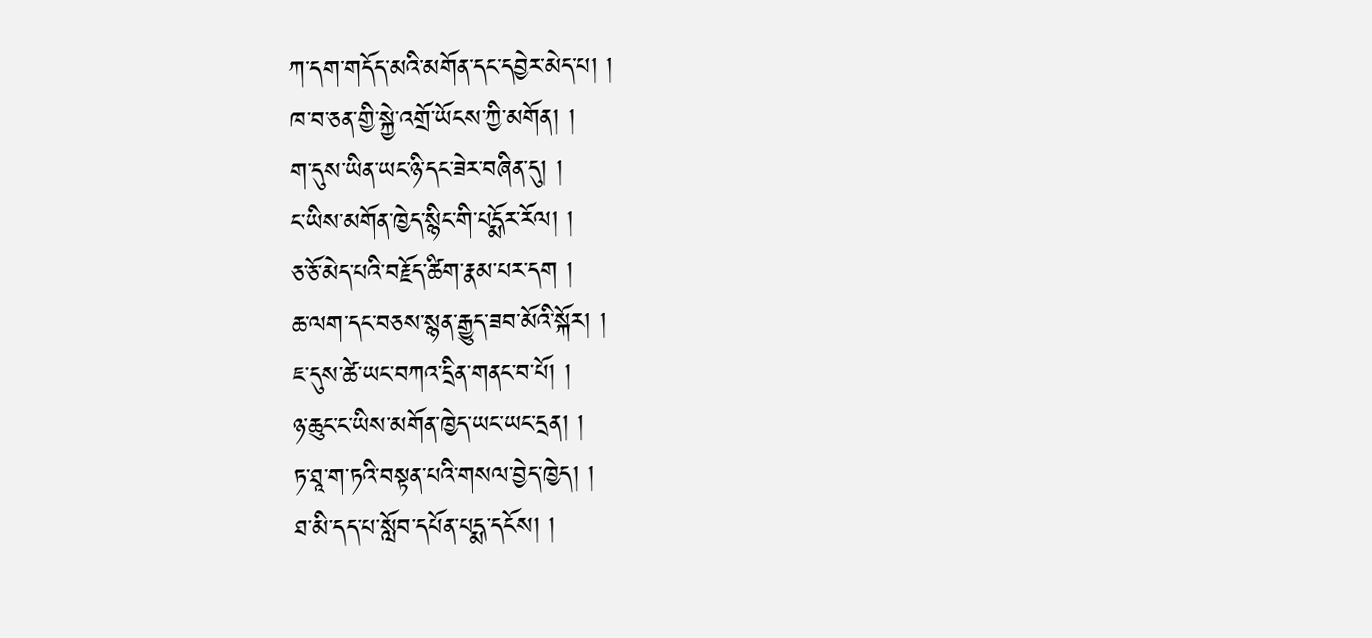ཀ་དག་གདོད་མའི་མགོན་དང་དབྱེར་མེད་པ། །
ཁ་བ་ཅན་གྱི་སྐྱེ་འགྲོ་ཡོངས་ཀྱི་མགོན། །
ག་དུས་ཡིན་ཡང་ཉི་དང་ཟེར་བཞིན་དུ། །
ང་ཡིས་མགོན་ཁྱེད་སྙིང་གི་པདྨོར་རོལ། །
ཅ་ཅོ་མེད་པའི་བརྗོད་ཚིག་རྣམ་པར་དག །
ཆ་ལག་དང་བཅས་སྙན་རྒྱུད་ཟབ་མོའི་སྐོར། །
ཇ་དུས་ཚེ་ཡང་བཀའ་དྲིན་གནང་བ་པོ། །
ཉ་ཆུང་ང་ཡིས་མགོན་ཁྱེད་ཡང་ཡང་དྲན། །
ཏ་ཐཱ་ག་ཏའི་བསྟན་པའི་གསལ་བྱེད་ཁྱེད། །
ཐ་མི་དད་པ་སློབ་དཔོན་པདྨ་དངོས། །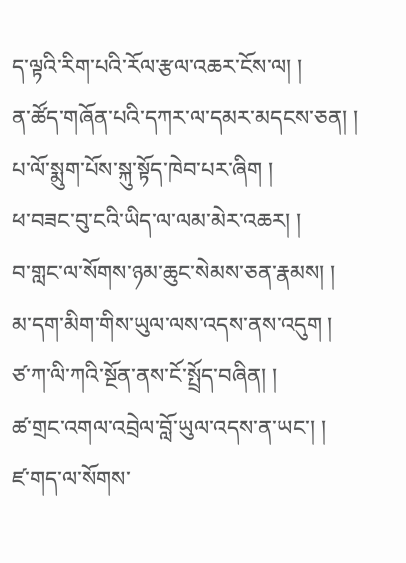ད་ལྟའི་རིག་པའི་རོལ་རྩལ་འཆར་ངོས་ལ། །
ན་ཚོད་གཞོན་པའི་དཀར་ལ་དམར་མདངས་ཅན། །
པ་ལོ་སྨུག་པོས་སྐུ་སྟོད་ཁེབ་པར་ཞིག །
ཕ་བཟང་བུ་ངའི་ཡིད་ལ་ལམ་མེར་འཆར། །
བ་གླང་ལ་སོགས་ཉམ་ཆུང་སེམས་ཅན་རྣམས། །
མ་དག་མིག་གིས་ཡུལ་ལས་འདས་ནས་འདུག །
ཙ་ཀ་ལི་ཀའི་སྔོན་ནས་ངོ་སྤྲོད་བཞིན། །
ཚ་གྲང་འགལ་འབྲེལ་བློ་ཡུལ་འདས་ན་ཡང་། །
ཛ་གད་ལ་སོགས་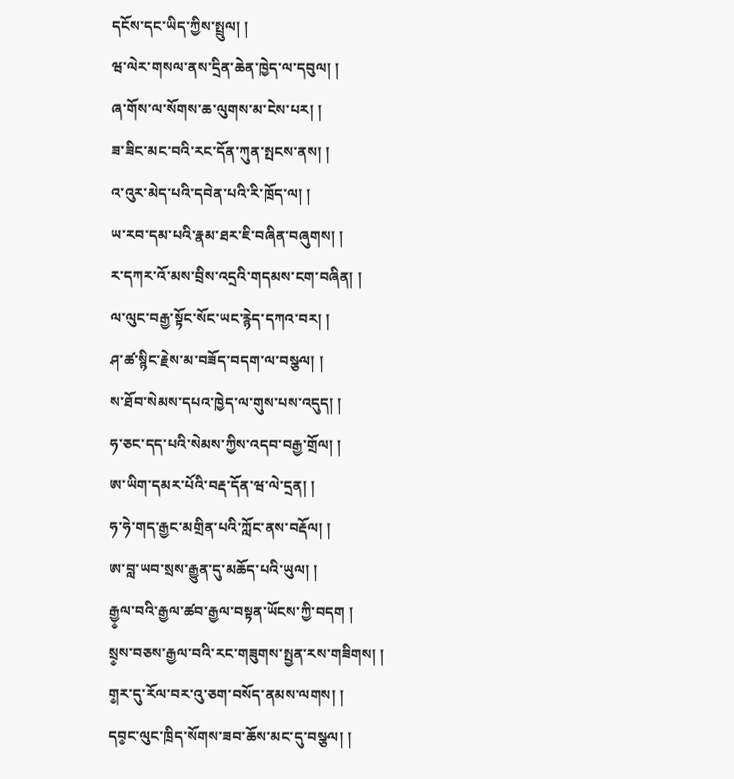དངོས་དང་ཡིད་ཀྱིས་སྤྲུལ། །
ཝ་ལེར་གསལ་ནས་དྲིན་ཆེན་ཁྱེད་ལ་དབུལ། །
ཞ་གོས་ལ་སོགས་ཆ་ལུགས་མ་ངེས་པར། །
ཟ་ཟིང་མང་བའི་རང་དོན་ཀུན་སྤངས་ནས། །
འ་འུར་མེད་པའི་དབེན་པའི་རི་ཁྲོད་ལ། །
ཡ་རབ་དམ་པའི་རྣམ་ཐར་ཇི་བཞིན་བཞུགས། །
ར་དཀར་འོ་མས་བྲིས་འདྲའི་གདམས་ངག་བཞིན། །
ལ་ལུང་བརྒྱ་སྟོང་སོང་ཡང་རྙེད་དཀའ་བར། །
ཤ་ཚ་སྙིང་རྗེས་མ་བཟོད་བདག་ལ་བསྩལ། །
ས་ཐོབ་སེམས་དཔའ་ཁྱེད་ལ་གུས་པས་འདུད། །
ཧ་ཅང་དད་པའི་སེམས་ཀྱིས་འདབ་བརྒྱ་གྲོལ། །
ཨ་ཡིག་དམར་པོའི་བརྡ་དོན་ཝ་ལེ་དྲན། །
ཧ་ཧེ་གད་རྒྱང་མགྲིན་པའི་ཀློང་ནས་བརྡོལ། །
ཨ་བླ་ཡབ་སྲས་རྒྱུན་དུ་མཆོད་པའི་ཡུལ། །
རྒྱ༵ལ་བའི་རྒྱལ་ཚབ་རྒྱལ་བསྟན་ཡོངས་ཀྱི་བདག །
སྲ༵ས་བཅས་རྒྱལ་བའི་རང་གཟུགས་སྤྱན་རས་གཟིགས། །
ག༵ར་དུ་རོལ་བར་འུ་ཅག་བསོད་ནམས་ལགས། །
དབ༵ང་ལུང་ཁྲིད་སོགས་ཟབ་ཆོས་མང་དུ་བསྩལ། །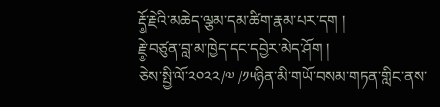རྡོ༵་རྗེའི་མཆེད་ལྕམ་དམ་ཚིག་རྣམ་པར་དག །
རྗེ༵་བཙུན་བླ་མ་ཁྱེད་དང་དབྱེར་མེད་ཤོག །
ཅེས་སྤྱི་ལོ་༢༠༢༢/༧ /༡༥ཉིན་མི་གཡོ་བསམ་གཏན་གླིང་ནས་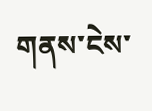གནས་ངེས་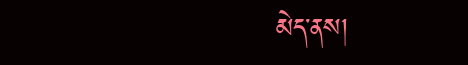མེད་ནས།